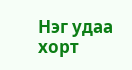Нэг удаа хорт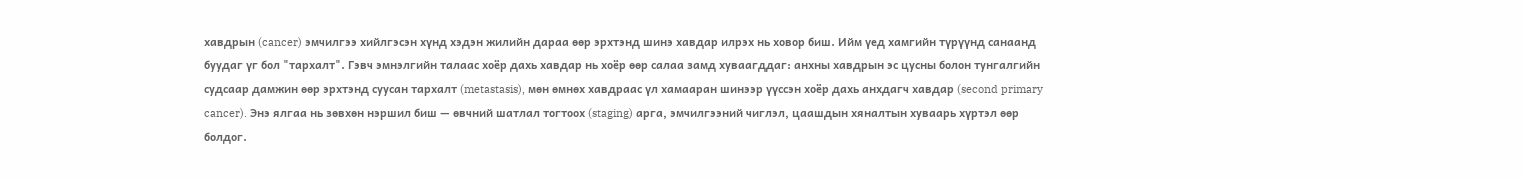хавдрын (cancer) эмчилгээ хийлгэсэн хүнд хэдэн жилийн дараа өөр эрхтэнд шинэ хавдар илрэх нь ховор биш. Ийм үед хамгийн түрүүнд санаанд буудаг үг бол "тархалт". Гэвч эмнэлгийн талаас хоёр дахь хавдар нь хоёр өөр салаа замд хуваагддаг: анхны хавдрын эс цусны болон тунгалгийн судсаар дамжин өөр эрхтэнд суусан тархалт (metastasis), мөн өмнөх хавдраас үл хамааран шинээр үүссэн хоёр дахь анхдагч хавдар (second primary cancer). Энэ ялгаа нь зөвхөн нэршил биш — өвчний шатлал тогтоох (staging) арга, эмчилгээний чиглэл, цаашдын хяналтын хуваарь хүртэл өөр болдог.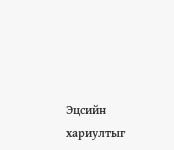Эцсийн хариултыг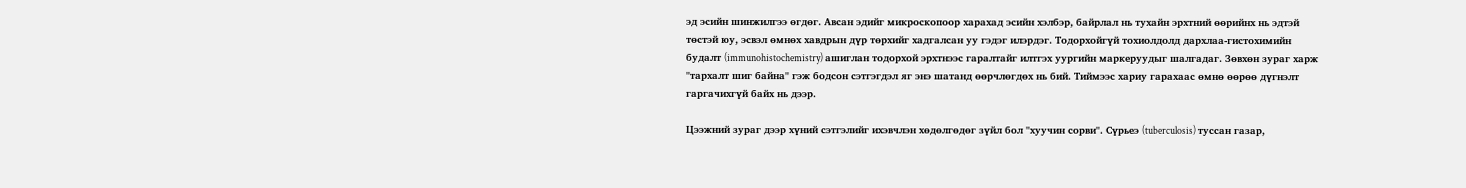эд эсийн шинжилгээ өгдөг. Авсан эдийг микроскопоор харахад эсийн хэлбэр, байрлал нь тухайн эрхтний өөрийнх нь эдтэй төстэй юу, эсвэл өмнөх хавдрын дүр төрхийг хадгалсан уу гэдэг илэрдэг. Тодорхойгүй тохиолдолд дархлаа-гистохимийн будалт (immunohistochemistry) ашиглан тодорхой эрхтнээс гаралтайг илтгэх уургийн маркеруудыг шалгадаг. Зөвхөн зураг харж "тархалт шиг байна" гэж бодсон сэтгэгдэл яг энэ шатанд өөрчлөгдөх нь бий. Тиймээс хариу гарахаас өмнө өөрөө дүгнэлт гаргачихгүй байх нь дээр.

Цээжний зураг дээр хүний сэтгэлийг ихэвчлэн хөдөлгөдөг зүйл бол "хуучин сорви". Сүрьеэ (tuberculosis) туссан газар,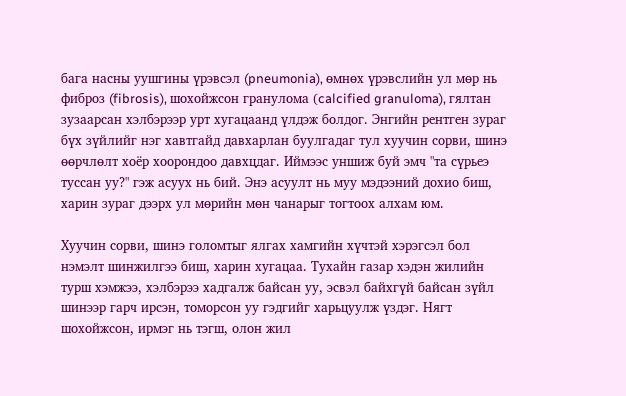бага насны уушгины үрэвсэл (pneumonia), өмнөх үрэвслийн ул мөр нь фиброз (fibrosis), шохойжсон грануломa (calcified granuloma), гялтан зузаарсан хэлбэрээр урт хугацаанд үлдэж болдог. Энгийн рентген зураг бүх зүйлийг нэг хавтгайд давхарлан буулгадаг тул хуучин сорви, шинэ өөрчлөлт хоёр хоорондоо давхцдаг. Иймээс уншиж буй эмч "та сүрьеэ туссан уу?" гэж асуух нь бий. Энэ асуулт нь муу мэдээний дохио биш, харин зураг дээрх ул мөрийн мөн чанарыг тогтоох алхам юм.

Хуучин сорви, шинэ голомтыг ялгах хамгийн хүчтэй хэрэгсэл бол нэмэлт шинжилгээ биш, харин хугацаа. Тухайн газар хэдэн жилийн турш хэмжээ, хэлбэрээ хадгалж байсан уу, эсвэл байхгүй байсан зүйл шинээр гарч ирсэн, томорсон уу гэдгийг харьцуулж үздэг. Нягт шохойжсон, ирмэг нь тэгш, олон жил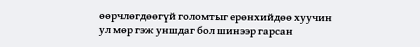өөрчлөгдөөгүй голомтыг ерөнхийдөө хуучин ул мөр гэж уншдаг бол шинээр гарсан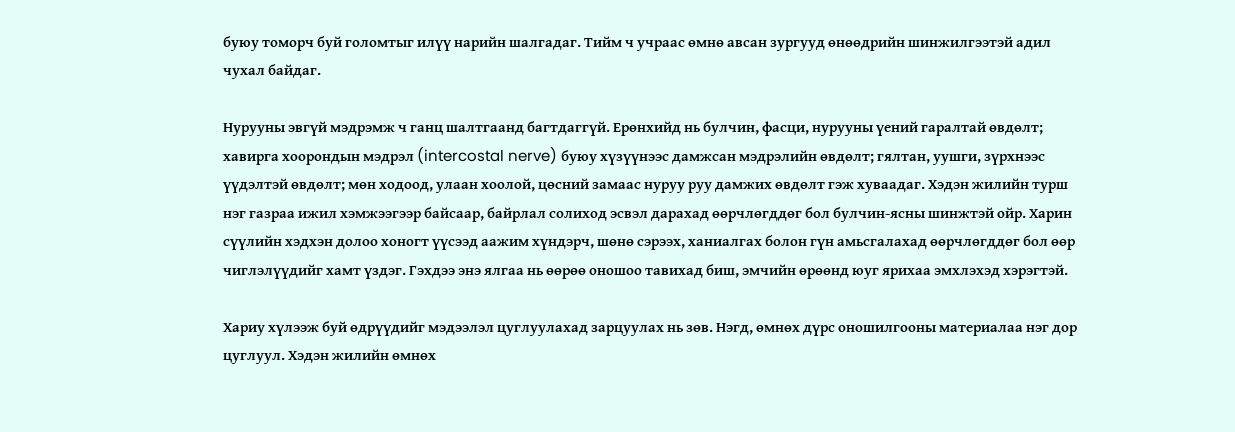буюу томорч буй голомтыг илүү нарийн шалгадаг. Тийм ч учраас өмнө авсан зургууд өнөөдрийн шинжилгээтэй адил чухал байдаг.

Нурууны эвгүй мэдрэмж ч ганц шалтгаанд багтдаггүй. Ерөнхийд нь булчин, фасци, нурууны үений гаралтай өвдөлт; хавирга хоорондын мэдрэл (intercostal nerve) буюу хүзүүнээс дамжсан мэдрэлийн өвдөлт; гялтан, уушги, зүрхнээс үүдэлтэй өвдөлт; мөн ходоод, улаан хоолой, цөсний замаас нуруу руу дамжих өвдөлт гэж хуваадаг. Хэдэн жилийн турш нэг газраа ижил хэмжээгээр байсаар, байрлал солиход эсвэл дарахад өөрчлөгддөг бол булчин-ясны шинжтэй ойр. Харин сүүлийн хэдхэн долоо хоногт үүсээд аажим хүндэрч, шөнө сэрээх, ханиалгах болон гүн амьсгалахад өөрчлөгддөг бол өөр чиглэлүүдийг хамт үздэг. Гэхдээ энэ ялгаа нь өөрөө оношоо тавихад биш, эмчийн өрөөнд юуг ярихаа эмхлэхэд хэрэгтэй.

Хариу хүлээж буй өдрүүдийг мэдээлэл цуглуулахад зарцуулах нь зөв. Нэгд, өмнөх дүрс оношилгооны материалаа нэг дор цуглуул. Хэдэн жилийн өмнөх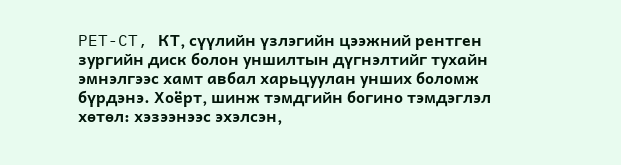PET-CT, КТ, сүүлийн үзлэгийн цээжний рентген зургийн диск болон уншилтын дүгнэлтийг тухайн эмнэлгээс хамт авбал харьцуулан унших боломж бүрдэнэ. Хоёрт, шинж тэмдгийн богино тэмдэглэл хөтөл: хэзээнээс эхэлсэн,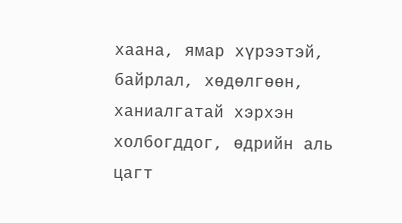хаана, ямар хүрээтэй, байрлал, хөдөлгөөн, ханиалгатай хэрхэн холбогддог, өдрийн аль цагт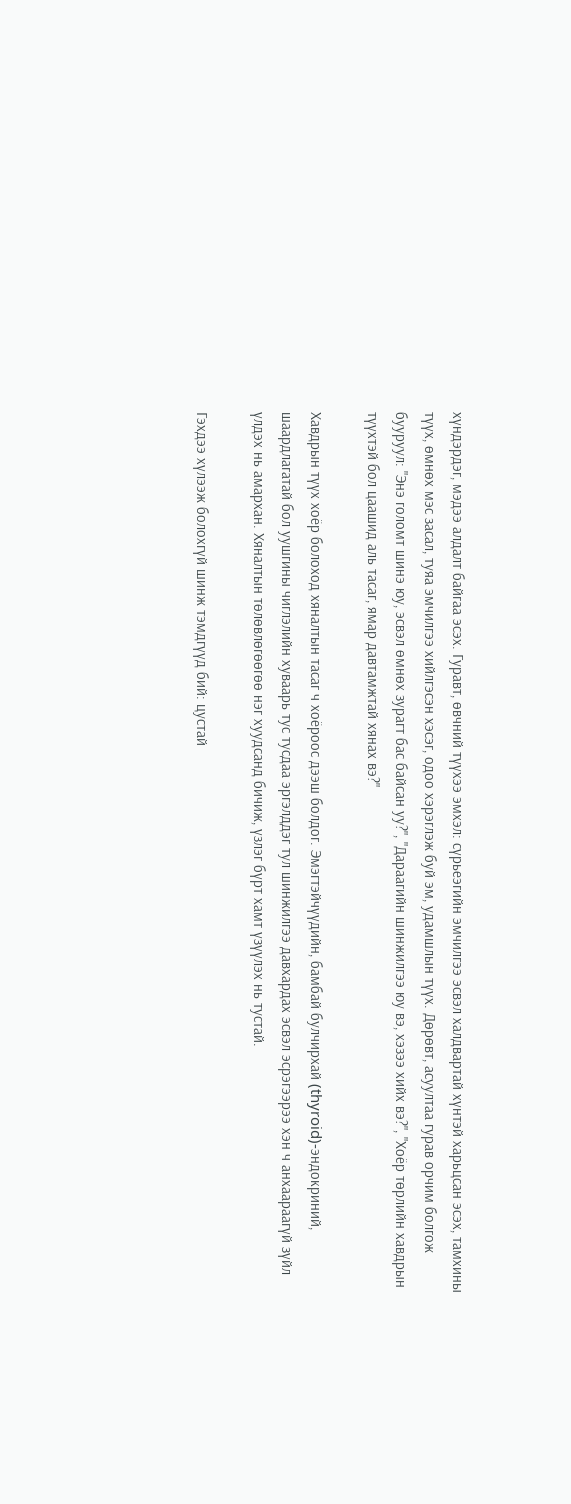хүндэрдэг, мэдээ алдалт байгаа эсэх. Гуравт, өвчний түүхээ эмхэл: сүрьеэгийн эмчилгээ эсвэл халдвартай хүнтэй харьцсан эсэх, тамхины түүх, өмнөх мэс засал, туяа эмчилгээ хийлгэсэн хэсэг, одоо хэрэглэж буй эм, удамшлын түүх. Дөрөвт, асуултаа гурав орчим болгож бууруул: "Энэ голомт шинэ юу, эсвэл өмнөх зурагт бас байсан уу?", "Дараагийн шинжилгээ юу вэ, хэзээ хийх вэ?", "Хоёр төрлийн хавдрын түүхтэй бол цаашид аль тасаг, ямар давтамжтай хянах вэ?"

Хавдрын түүх хоёр болоход хяналтын тасаг ч хоёроос дээш болдог. Эмэгтэйчүүдийн, бамбай булчирхай (thyroid)-эндокриний, шаардлагатай бол уушгины чиглэлийн хуваарь тус тусдаа эргэлддэг тул шинжилгээ давхардах эсвэл эсрэгээрээ хэн ч анхаараагүй зүйл үлдэх нь амархан. Хяналтын төлөвлөгөөгөө нэг хуудсанд бичиж, үзлэг бүрт хамт үзүүлэх нь тустай.

Гэхдээ хүлээж болохгүй шинж тэмдгүүд бий: цустай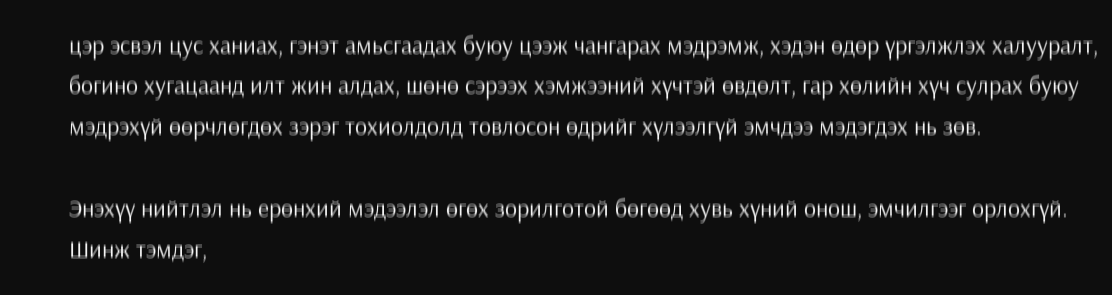цэр эсвэл цус ханиах, гэнэт амьсгаадах буюу цээж чангарах мэдрэмж, хэдэн өдөр үргэлжлэх халууралт, богино хугацаанд илт жин алдах, шөнө сэрээх хэмжээний хүчтэй өвдөлт, гар хөлийн хүч сулрах буюу мэдрэхүй өөрчлөгдөх зэрэг тохиолдолд товлосон өдрийг хүлээлгүй эмчдээ мэдэгдэх нь зөв.

Энэхүү нийтлэл нь ерөнхий мэдээлэл өгөх зорилготой бөгөөд хувь хүний онош, эмчилгээг орлохгүй. Шинж тэмдэг,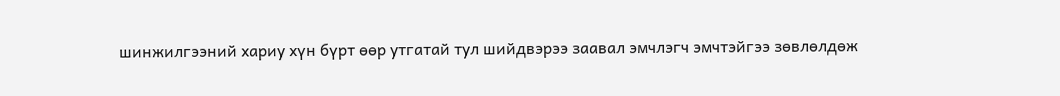шинжилгээний хариу хүн бүрт өөр утгатай тул шийдвэрээ заавал эмчлэгч эмчтэйгээ зөвлөлдөж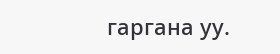гаргана уу.